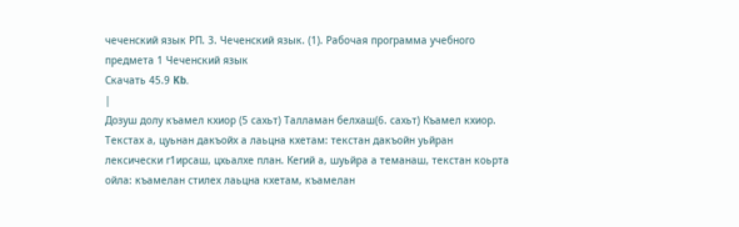чеченский язык РП. 3. Чеченский язык. (1). Рабочая программа учебного предмета 1 Чеченский язык
Скачать 45.9 Kb.
|
Дозуш долу къамел кхиор (5 сахьт) Талламан белхаш(6. сахьт) Къамел кхиор. Текстах а, цуьнан дакъойх а лаьцна кхетам: текстан дакъойн уьйран лексически г1ирсаш, цхьалхе план. Кегий а, шуьйра а теманаш, текстан коьрта ойла: къамелан стилех лаьцна кхетам, къамелан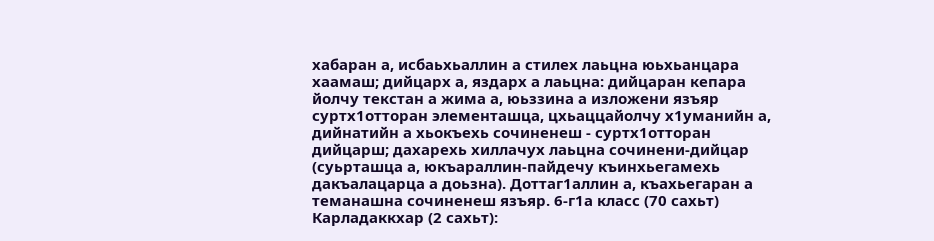хабаран а, исбаьхьаллин а стилех лаьцна юьхьанцара хаамаш; дийцарх а, яздарх а лаьцна: дийцаран кепара йолчу текстан а жима а, юьззина а изложени язъяр суртх1отторан элементашца, цхьаццайолчу х1уманийн а, дийнатийн а хьокъехь сочиненеш - суртх1отторан дийцарш; дахарехь хиллачух лаьцна сочинени-дийцар (суьрташца а, юкъараллин-пайдечу къинхьегамехь дакъалацарца а доьзна). Доттаг1аллин а, къахьегаран а теманашна сочиненеш язъяр. 6-г1а класс (70 сахьт) Карладаккхар (2 сахьт):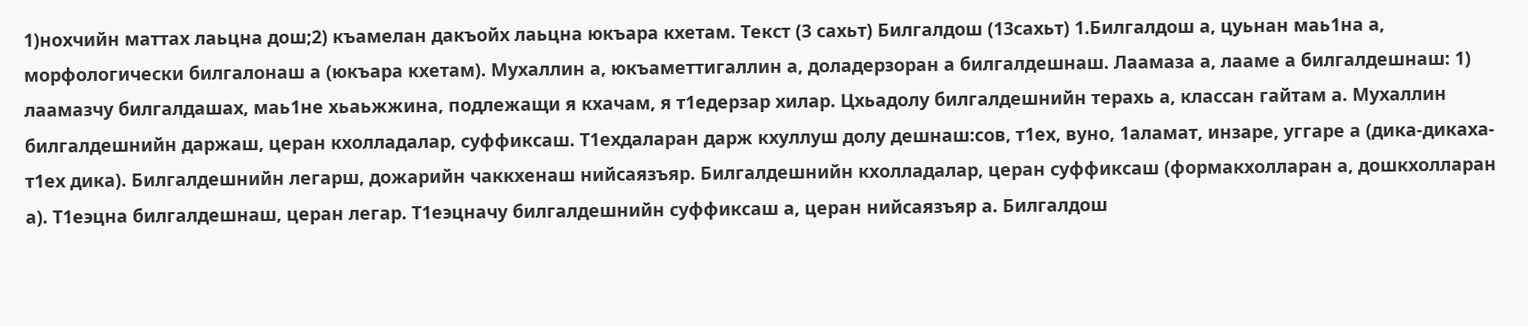1)нохчийн маттах лаьцна дош;2) къамелан дакъойх лаьцна юкъара кхетам. Текст (3 сахьт) Билгалдош (13сахьт) 1.Билгалдош а, цуьнан маь1на а, морфологически билгалонаш а (юкъара кхетам). Мухаллин а, юкъаметтигаллин а, доладерзоран а билгалдешнаш. Лаамаза а, лааме а билгалдешнаш: 1) лаамазчу билгалдашах, маь1не хьаьжжина, подлежащи я кхачам, я т1едерзар хилар. Цхьадолу билгалдешнийн терахь а, классан гайтам а. Мухаллин билгалдешнийн даржаш, церан кхолладалар, суффиксаш. Т1ехдаларан дарж кхуллуш долу дешнаш:сов, т1ех, вуно, 1аламат, инзаре, уггаре а (дика-дикаха-т1ех дика). Билгалдешнийн легарш, дожарийн чаккхенаш нийсаязъяр. Билгалдешнийн кхолладалар, церан суффиксаш (формакхолларан а, дошкхолларан а). Т1еэцна билгалдешнаш, церан легар. Т1еэцначу билгалдешнийн суффиксаш а, церан нийсаязъяр а. Билгалдош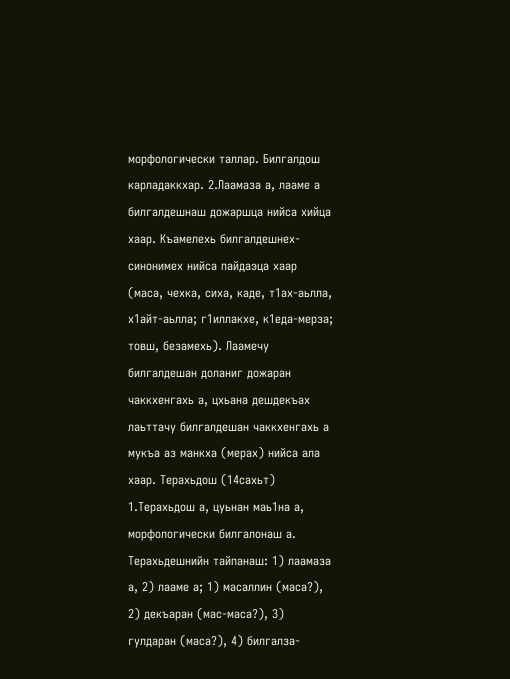морфологически таллар. Билгалдош карладаккхар. 2.Лаамаза а, лааме а билгалдешнаш дожаршца нийса хийца хаар. Къамелехь билгалдешнех-синонимех нийса пайдаэца хаар (маса, чехка, сиха, каде, т1ах-аьлла, х1айт-аьлла; г1иллакхе, к1еда-мерза; товш, безамехь). Лаамечу билгалдешан доланиг дожаран чаккхенгахь а, цхьана дешдекъах лаьттачу билгалдешан чаккхенгахь а мукъа аз манкха (мерах) нийса ала хаар. Терахьдош (14сахьт) 1.Терахьдош а, цуьнан маь1на а, морфологически билгалонаш а. Терахьдешнийн тайпанаш: 1) лаамаза а, 2) лааме а; 1) масаллин (маса?), 2) декъаран (мас-маса?), 3) гулдаран (маса?), 4) билгалза-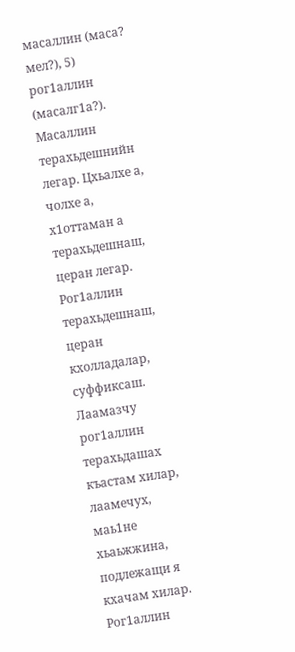масаллин (маса? мел?), 5) рог1аллин (масалг1а?). Масаллин терахьдешнийн легар. Цхьалхе а, чолхе а, х1оттаман а терахьдешнаш, церан легар. Рог1аллин терахьдешнаш, церан кхолладалар, суффиксаш. Лаамазчу рог1аллин терахьдашах къастам хилар, лаамечух, маь1не хьаьжжина, подлежащи я кхачам хилар. Рог1аллин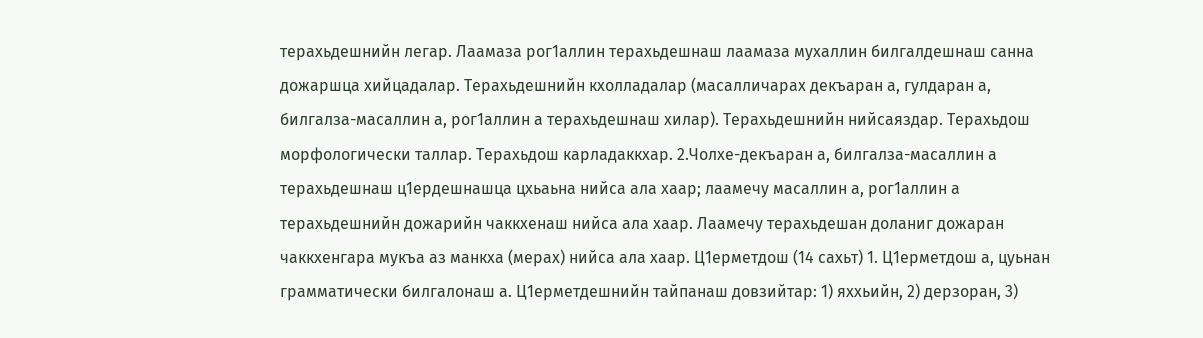терахьдешнийн легар. Лаамаза рог1аллин терахьдешнаш лаамаза мухаллин билгалдешнаш санна дожаршца хийцадалар. Терахьдешнийн кхолладалар (масалличарах декъаран а, гулдаран а, билгалза-масаллин а, рог1аллин а терахьдешнаш хилар). Терахьдешнийн нийсаяздар. Терахьдош морфологически таллар. Терахьдош карладаккхар. 2.Чолхе-декъаран а, билгалза-масаллин а терахьдешнаш ц1ердешнашца цхьаьна нийса ала хаар; лаамечу масаллин а, рог1аллин а терахьдешнийн дожарийн чаккхенаш нийса ала хаар. Лаамечу терахьдешан доланиг дожаран чаккхенгара мукъа аз манкха (мерах) нийса ала хаар. Ц1ерметдош (14 сахьт) 1. Ц1ерметдош а, цуьнан грамматически билгалонаш а. Ц1ерметдешнийн тайпанаш довзийтар: 1) яххьийн, 2) дерзоран, 3)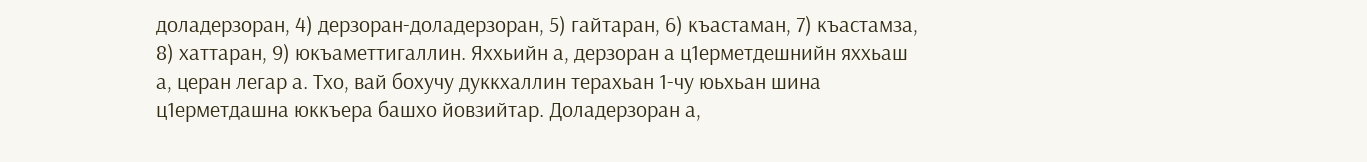доладерзоран, 4) дерзоран-доладерзоран, 5) гайтаран, 6) къастаман, 7) къастамза, 8) хаттаран, 9) юкъаметтигаллин. Яххьийн а, дерзоран а ц1ерметдешнийн яххьаш а, церан легар а. Тхо, вай бохучу дуккхаллин терахьан 1-чу юьхьан шина ц1ерметдашна юккъера башхо йовзийтар. Доладерзоран а,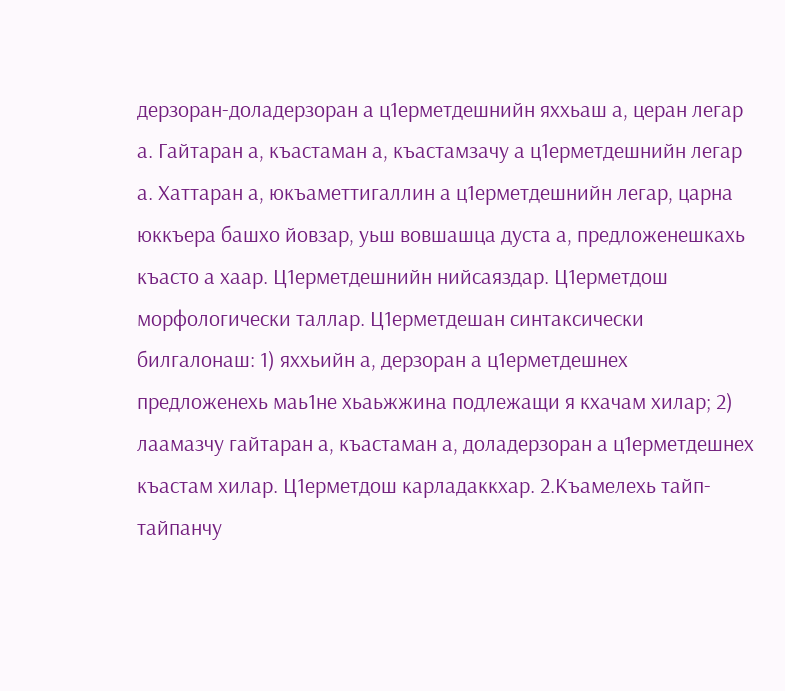дерзоран-доладерзоран а ц1ерметдешнийн яххьаш а, церан легар а. Гайтаран а, къастаман а, къастамзачу а ц1ерметдешнийн легар а. Хаттаран а, юкъаметтигаллин а ц1ерметдешнийн легар, царна юккъера башхо йовзар, уьш вовшашца дуста а, предложенешкахь къасто а хаар. Ц1ерметдешнийн нийсаяздар. Ц1ерметдош морфологически таллар. Ц1ерметдешан синтаксически билгалонаш: 1) яххьийн а, дерзоран а ц1ерметдешнех предложенехь маь1не хьаьжжина подлежащи я кхачам хилар; 2) лаамазчу гайтаран а, къастаман а, доладерзоран а ц1ерметдешнех къастам хилар. Ц1ерметдош карладаккхар. 2.Къамелехь тайп-тайпанчу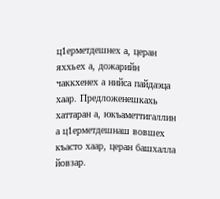ц1ерметдешнех а, церан яххьех а, дожарийн чаккхенех а нийса пайдаэца хаар. Предложенешкахь хаттаран а, юкъаметтигаллин а ц1ерметдешнаш вовшех къасто хаар, церан башхалла йовзар.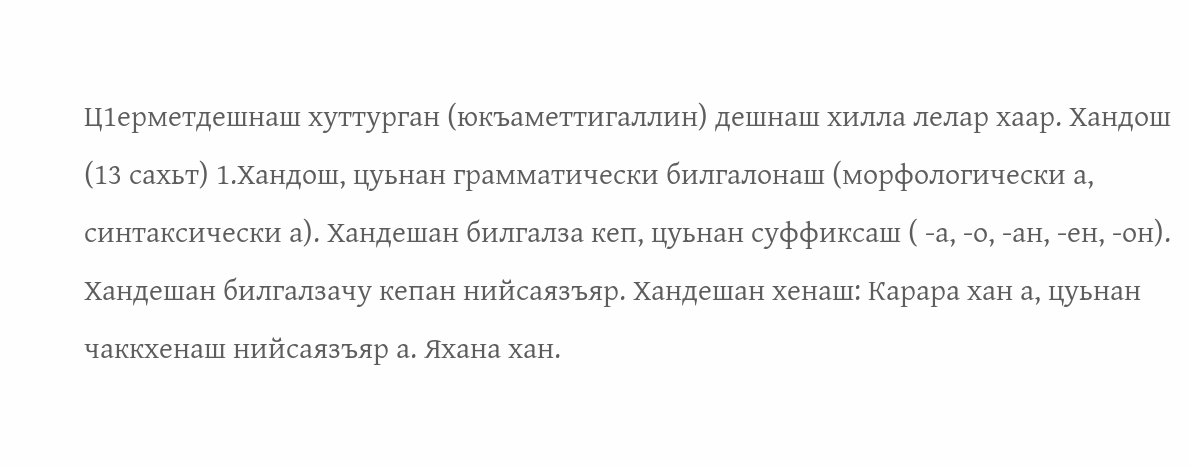Ц1ерметдешнаш хуттурган (юкъаметтигаллин) дешнаш хилла лелар хаар. Хандош (13 сахьт) 1.Хандош, цуьнан грамматически билгалонаш (морфологически а, синтаксически а). Хандешан билгалза кеп, цуьнан суффиксаш ( -а, -о, -ан, -ен, -он). Хандешан билгалзачу кепан нийсаязъяр. Хандешан хенаш: Карара хан а, цуьнан чаккхенаш нийсаязъяр а. Яхана хан.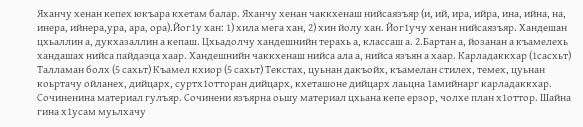Яханчу хенан кепех юкъара кхетам балар. Яханчу хенан чаккхенаш нийсаязъяр (и, ий, ира, ийра, ина, ийна, на, инера, ийнера,ура, ара, ора).Йог1у хан: 1) хила мега хан, 2) хин йолу хан. Йог1учу хенан нийсаязъяр. Хандешан цхьаллин а, дукхазаллин а кепаш. Цхьадолчу хандешнийн терахь а, классаш а. 2.Бартан а, йозанан а къамелехь хандашах нийса пайдаэца хаар. Хандешнийн чаккхенаш нийса ала а, нийса язъян а хаар. Карладаккхар (1сасхьт) Талламан болх (5 сахьт) Къамел кхиор (5 сахьт) Текстах, цуьнан дакъойх, къамелан стилех, темех, цуьнан коьртачу ойланех, дийцарх, суртх1отторан дийцарх, кхеташоне дийцарх лаьцна 1амийнарг карладаккхар. Сочиненина материал гулъяр. Сочинени язъярна оьшу материал цхьана кепе ерзор, чолхе план х1оттор. Шайна гина х1усам муьлхачу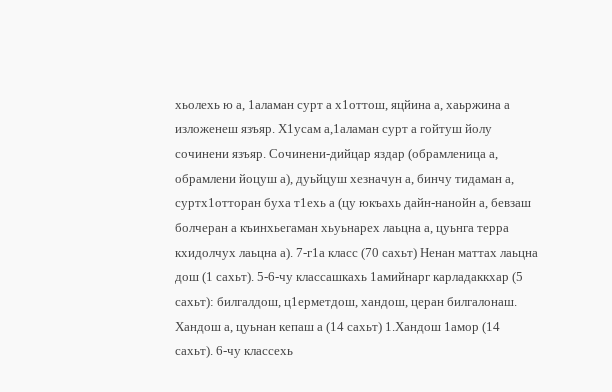хьолехь ю а, 1аламан сурт а х1оттош, яцйина а, хаьржина а изложенеш язъяр. Х1усам а,1аламан сурт а гойтуш йолу сочинени язъяр. Сочинени-дийцар яздар (обрамленица а, обрамлени йоцуш а), дуьйцуш хезначун а, бинчу тидаман а, суртх1отторан буха т1ехь а (цу юкъахь дайн-нанойн а, бевзаш болчеран а къинхьегаман хьуьнарех лаьцна а, цуьнга терра кхидолчух лаьцна а). 7-г1а класс (70 сахьт) Ненан маттах лаьцна дош (1 сахьт). 5-6-чу классашкахь 1амийнарг карладаккхар (5 сахьт): билгалдош, ц1ерметдош, хандош, церан билгалонаш. Хандош а, цуьнан кепаш а (14 сахьт) 1.Хандош 1амор (14 сахьт). 6-чу классехь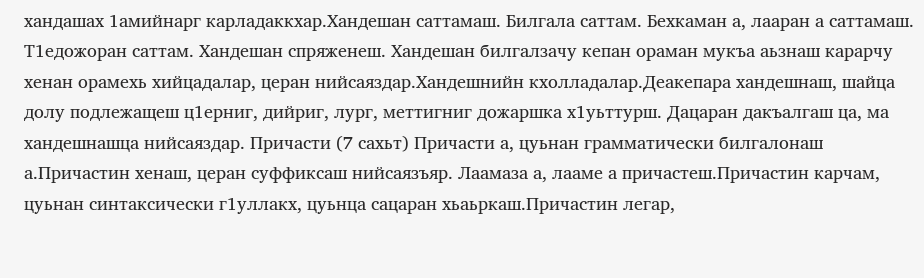хандашах 1амийнарг карладаккхар.Хандешан саттамаш. Билгала саттам. Бехкаман а, лааран а саттамаш. Т1едожоран саттам. Хандешан спряженеш. Хандешан билгалзачу кепан ораман мукъа аьзнаш карарчу хенан орамехь хийцадалар, церан нийсаяздар.Хандешнийн кхолладалар.Деакепара хандешнаш, шайца долу подлежащеш ц1ерниг, дийриг, лург, меттигниг дожаршка х1уьттурш. Дацаран дакъалгаш ца, ма хандешнашца нийсаяздар. Причасти (7 сахьт) Причасти а, цуьнан грамматически билгалонаш а.Причастин хенаш, церан суффиксаш нийсаязъяр. Лаамаза а, лааме а причастеш.Причастин карчам, цуьнан синтаксически г1уллакх, цуьнца сацаран хьаьркаш.Причастин легар,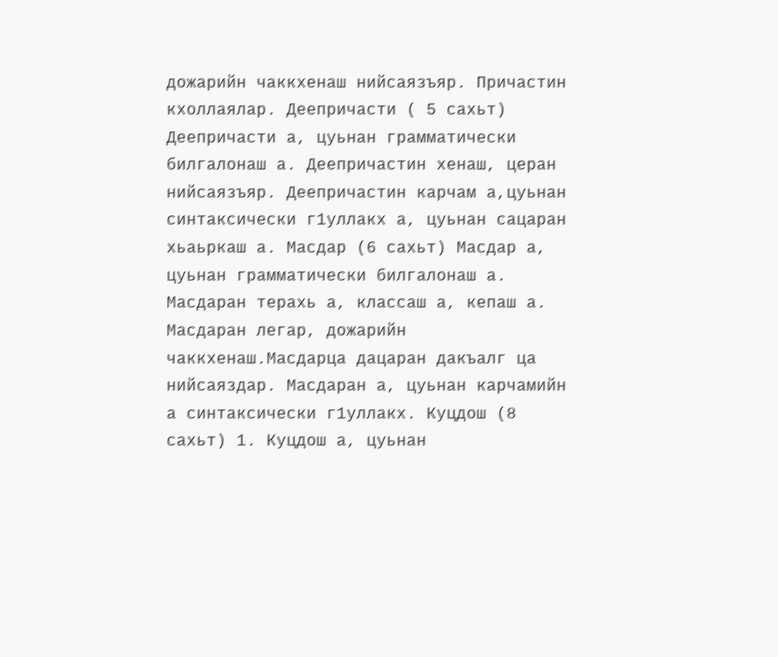дожарийн чаккхенаш нийсаязъяр. Причастин кхоллаялар. Деепричасти ( 5 сахьт) Деепричасти а, цуьнан грамматически билгалонаш а. Деепричастин хенаш, церан нийсаязъяр. Деепричастин карчам а,цуьнан синтаксически г1уллакх а, цуьнан сацаран хьаьркаш а. Масдар (6 сахьт) Масдар а, цуьнан грамматически билгалонаш а. Масдаран терахь а, классаш а, кепаш а. Масдаран легар, дожарийн чаккхенаш.Масдарца дацаран дакъалг ца нийсаяздар. Масдаран а, цуьнан карчамийн а синтаксически г1уллакх. Куцдош (8 сахьт) 1. Куцдош а, цуьнан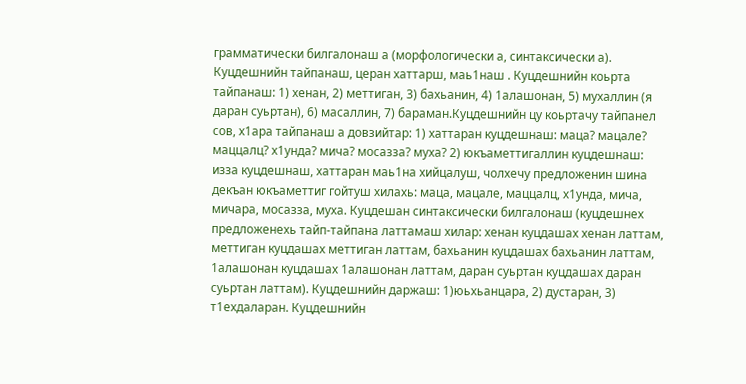грамматически билгалонаш а (морфологически а, синтаксически а). Куцдешнийн тайпанаш, церан хаттарш, маь1наш . Куцдешнийн коьрта тайпанаш: 1) хенан, 2) меттиган, 3) бахьанин, 4) 1алашонан, 5) мухаллин (я даран суьртан), 6) масаллин, 7) бараман.Куцдешнийн цу коьртачу тайпанел сов, х1ара тайпанаш а довзийтар: 1) хаттаран куцдешнаш: маца? мацале? маццалц? х1унда? мича? мосазза? муха? 2) юкъаметтигаллин куцдешнаш: изза куцдешнаш, хаттаран маь1на хийцалуш, чолхечу предложенин шина декъан юкъаметтиг гойтуш хилахь: маца, мацале, маццалц, х1унда, мича, мичара, мосазза, муха. Куцдешан синтаксически билгалонаш (куцдешнех предложенехь тайп-тайпана латтамаш хилар: хенан куцдашах хенан латтам, меттиган куцдашах меттиган латтам, бахьанин куцдашах бахьанин латтам, 1алашонан куцдашах 1алашонан латтам, даран суьртан куцдашах даран суьртан латтам). Куцдешнийн даржаш: 1)юьхьанцара, 2) дустаран, 3) т1ехдаларан. Куцдешнийн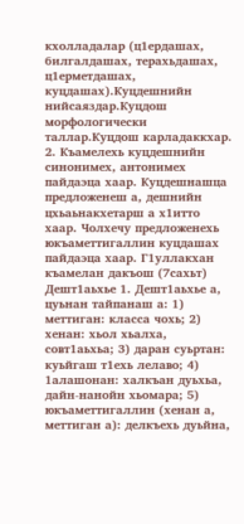кхолладалар (ц1ердашах, билгалдашах, терахьдашах, ц1ерметдашах, куцдашах).Куцдешнийн нийсаяздар.Куцдош морфологически таллар.Куцдош карладаккхар. 2. Къамелехь куцдешнийн синонимех, антонимех пайдаэца хаар. Куцдешнашца предложенеш а, дешнийн цхьаьнакхетарш а х1итто хаар. Чолхечу предложенехь юкъаметтигаллин куцдашах пайдаэца хаар. Г1уллакхан къамелан дакъош (7сахьт) Дешт1аьхье 1. Дешт1аьхье а, цуьнан тайпанаш а: 1) меттиган: класса чохь; 2) хенан: хьол хьалха, совт1аьхьа; 3) даран суьртан: куьйгаш т1ехь лелаво; 4) 1алашонан: халкъан дуьхьа, дайн-нанойн хьомара; 5) юкъаметтигаллин (хенан а, меттиган а): делкъехь дуьйна,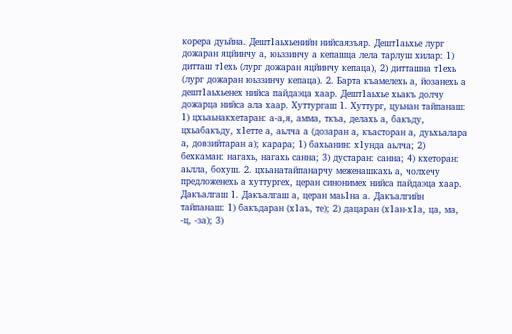корера дуьйна. Дешт1аьхьенийн нийсаязъяр. Дешт1аьхье лург дожаран яцйинчу а, юьззинчу а кепашца лела тарлуш хилар: 1) дитташ т1ехь (лург дожаран яцйинчу кепаца), 2) дитташна т1ехь (лург дожаран юьззинчу кепаца). 2. Барта къамелехь а, йозанехь а дешт1аьхьенех нийса пайдаэца хаар. Дешт1аьхье хьакъ долчу дожарца нийса ала хаар. Хуттургаш 1. Хуттург, цуьнан тайпанаш: 1) цхьаьнакхетаран: а-а,я, амма, ткъа, делахь а, бакъду, цхьабакъду, х1етте а, аьлча а (дозаран а, къасторан а, дуьхьалара а, довзийтаран а); карара; 1) бахьанин: х1унда аьлча; 2) бехкаман: нагахь, нагахь санна; 3) дустаран: санна; 4) кхеторан: аьлла, бохуш. 2. цхьанатайпанарчу меженашкахь а, чолхечу предложенехь а хуттургех, церан синонимех нийса пайдаэца хаар. Дакъалгаш 1. Дакъалгаш а, церан маь1на а. Дакъалгийн тайпанаш: 1) бакъдаран (х1аъ, те); 2) дацаран (х1ан-х1а, ца, ма, -ц, -за); 3)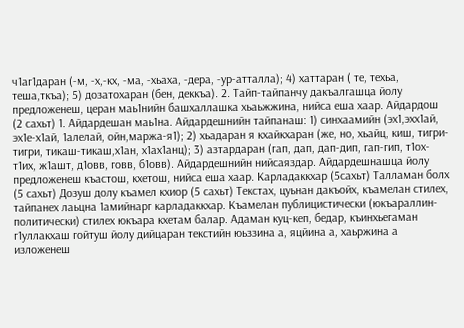ч1аг1даран (-м, -х,-кх, -ма, -хьаха, -дера, -ур-атталла); 4) хаттаран ( те, техьа, теша,ткъа); 5) дозатохаран (бен, деккъа). 2. Тайп-тайпанчу дакъалгашца йолу предложенеш, церан маь1нийн башхаллашка хьаьжжина, нийса еша хаар. Айдардош (2 сахьт) 1. Айдардешан маь1на. Айдардешнийн тайпанаш: 1) синхаамийн (эх1,эхх1ай, эх1е-х1ай, 1алелай, ойн,маржа-я1); 2) хьадаран я кхайкхаран (же, но, хьайц, киш, тигри-тигри, тикаш-тикаш,х1ан, х1ах1анц); 3) азтардаран (гап, дап, дап-дип, гап-гип, т1ох-т1их, ж1ашт, д1овв, говв, б1овв). Айдардешнийн нийсаяздар. Айдардешнашца йолу предложенеш къастош, кхетош, нийса еша хаар. Карладаккхар (5сахьт) Талламан болх (5 сахьт) Дозуш долу къамел кхиор (5 сахьт) Текстах, цуьнан дакъойх, къамелан стилех, тайпанех лаьцна 1амийнарг карладаккхар. Къамелан публицистически (юкъараллин-политически) стилех юкъара кхетам балар. Адаман куц-кеп, бедар, къинхьегаман г1уллакхаш гойтуш йолу дийцаран текстийн юьззина а, яцйина а, хаьржина а изложенеш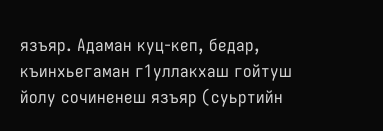язъяр. Адаман куц-кеп, бедар, къинхьегаман г1уллакхаш гойтуш йолу сочиненеш язъяр (суьртийн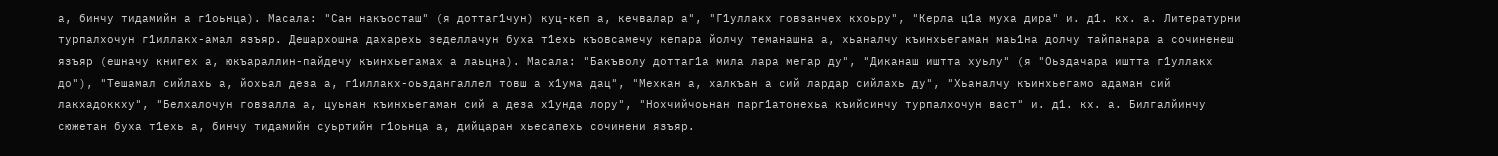а, бинчу тидамийн а г1оьнца). Масала: "Сан накъосташ" (я доттаг1чун) куц-кеп а, кечвалар а", "Г1уллакх говзанчех кхоьру", "Керла ц1а муха дира" и. д1. кх. а. Литературни турпалхочун г1иллакх-амал язъяр. Дешархошна дахарехь зеделлачун буха т1ехь къовсамечу кепара йолчу теманашна а, хьаналчу къинхьегаман маь1на долчу тайпанара а сочиненеш язъяр (ешначу книгех а, юкъараллин-пайдечу къинхьегамах а лаьцна). Масала: "Бакъволу доттаг1а мила лара мегар ду", "Диканаш иштта хуьлу" (я "Оьздачара иштта г1уллакх до"), "Тешамал сийлахь а, йохьал деза а, г1иллакх-оьздангаллел товш а х1ума дац", "Мехкан а, халкъан а сий лардар сийлахь ду", "Хьаналчу къинхьегамо адаман сий лакхадоккху", "Белхалочун говзалла а, цуьнан къинхьегаман сий а деза х1унда лору", "Нохчийчоьнан парг1атонехьа къийсинчу турпалхочун васт" и. д1. кх. а. Билгалйинчу сюжетан буха т1ехь а, бинчу тидамийн суьртийн г1оьнца а, дийцаран хьесапехь сочинени язъяр.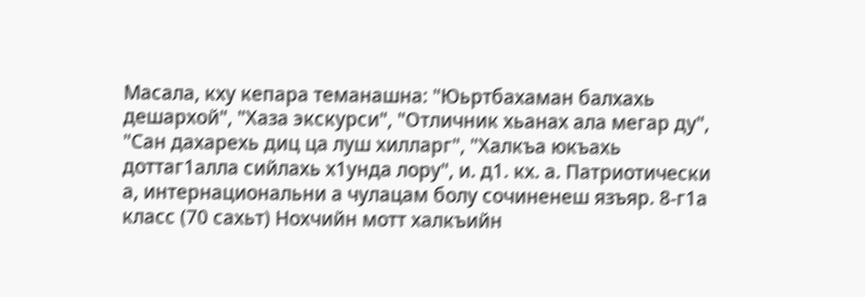Масала, кху кепара теманашна: "Юьртбахаман балхахь дешархой", "Хаза экскурси", "Отличник хьанах ала мегар ду", "Сан дахарехь диц ца луш хилларг", "Халкъа юкъахь доттаг1алла сийлахь х1унда лору", и. д1. кх. а. Патриотически а, интернациональни а чулацам болу сочиненеш язъяр. 8-г1а класс (70 сахьт) Нохчийн мотт халкъийн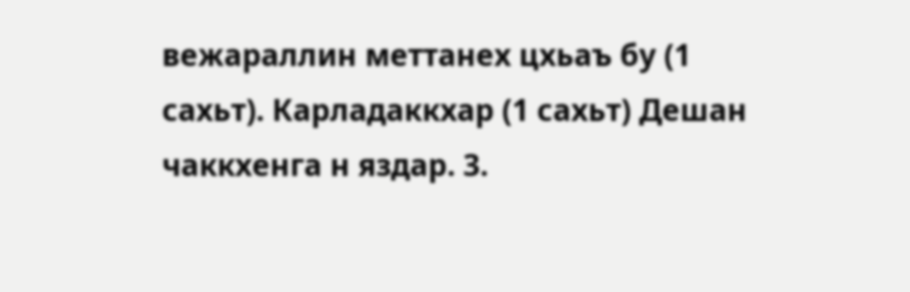вежараллин меттанех цхьаъ бу (1 сахьт). Карладаккхар (1 сахьт) Дешан чаккхенга н яздар. 3.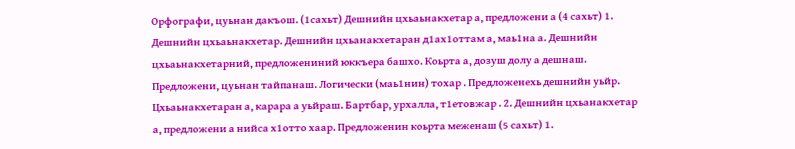Орфографи, цуьнан дакъош. (1сахьт) Дешнийн цхьаьнакхетар а, предложени а (4 сахьт) 1. Дешнийн цхьаьнакхетар. Дешнийн цхьанакхетаран д1ах1оттам а, маь1на а. Дешнийн цхьаьнакхетарний, предложениний юккъера башхо. Коьрта а, дозуш долу а дешнаш. Предложени, цуьнан тайпанаш. Логически (маь1нин) тохар . Предложенехь дешнийн уьйр. Цхьаьнакхетаран а, карара а уьйраш. Бартбар, урхалла, т1етовжар . 2. Дешнийн цхьанакхетар а, предложени а нийса х1отто хаар. Предложенин коьрта меженаш (5 сахьт) 1.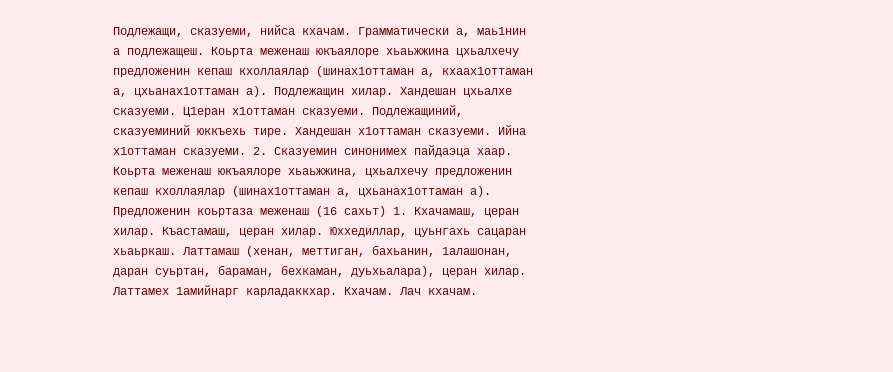Подлежащи, сказуеми, нийса кхачам. Грамматически а, маь1нин а подлежащеш. Коьрта меженаш юкъаялоре хьаьжжина цхьалхечу предложенин кепаш кхоллаялар (шинах1оттаман а, кхаах1оттаман а, цхьанах1оттаман а). Подлежащин хилар. Хандешан цхьалхе сказуеми. Ц1еран х1оттаман сказуеми. Подлежащиний, сказуеминий юккъехь тире. Хандешан х1оттаман сказуеми. Ийна х1оттаман сказуеми. 2. Сказуемин синонимех пайдаэца хаар. Коьрта меженаш юкъаялоре хьаьжжина, цхьалхечу предложенин кепаш кхоллаялар (шинах1оттаман а, цхьанах1оттаман а). Предложенин коьртаза меженаш (16 сахьт) 1. Кхачамаш, церан хилар. Къастамаш, церан хилар. Юххедиллар, цуьнгахь сацаран хьаьркаш. Латтамаш (хенан, меттиган, бахьанин, 1алашонан, даран суьртан, бараман, бехкаман, дуьхьалара), церан хилар. Латтамех 1амийнарг карладаккхар. Кхачам. Лач кхачам.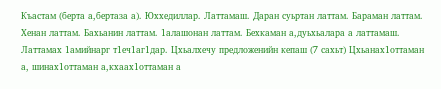Къастам (берта а,бертаза а). Юххедиллар. Латтамаш. Даран суьртан латтам. Бараман латтам. Хенан латтам. Бахьанин латтам. 1алашонан латтам. Бехкаман а,дуьхьалара а латтамаш. Латтамах 1амийнарг т1еч1аг1дар. Цхьалхечу предложенийн кепаш (7 сахьт) Цхьанах1оттаман а, шинах1оттаман а,кхаах1оттаман а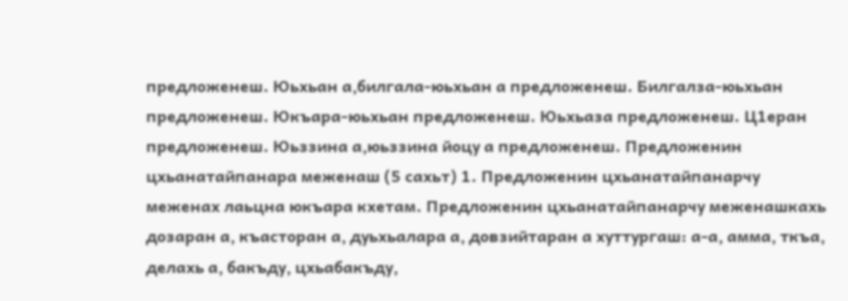предложенеш. Юьхьан а,билгала-юьхьан а предложенеш. Билгалза-юьхьан предложенеш. Юкъара-юьхьан предложенеш. Юьхьаза предложенеш. Ц1еран предложенеш. Юьззина а,юьззина йоцу а предложенеш. Предложенин цхьанатайпанара меженаш (5 сахьт) 1. Предложенин цхьанатайпанарчу меженах лаьцна юкъара кхетам. Предложенин цхьанатайпанарчу меженашкахь дозаран а, къасторан а, дуьхьалара а, довзийтаран а хуттургаш: а-а, амма, ткъа, делахь а, бакъду, цхьабакъду,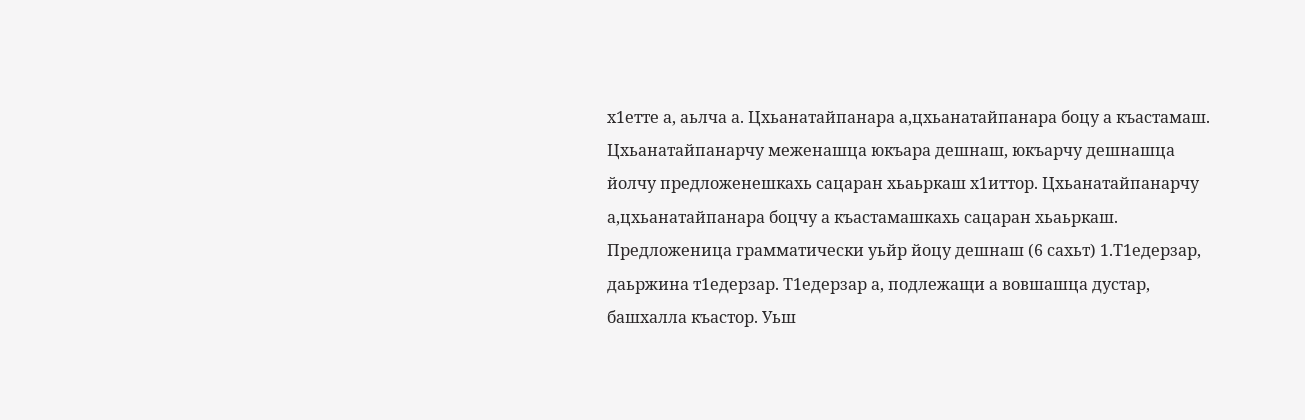х1етте а, аьлча а. Цхьанатайпанара а,цхьанатайпанара боцу а къастамаш. Цхьанатайпанарчу меженашца юкъара дешнаш, юкъарчу дешнашца йолчу предложенешкахь сацаран хьаьркаш х1иттор. Цхьанатайпанарчу а,цхьанатайпанара боцчу а къастамашкахь сацаран хьаьркаш. Предложеница грамматически уьйр йоцу дешнаш (6 сахьт) 1.Т1едерзар, даьржина т1едерзар. Т1едерзар а, подлежащи а вовшашца дустар, башхалла къастор. Уьш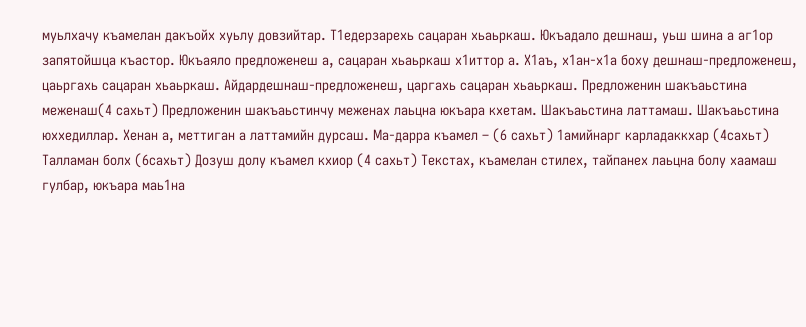муьлхачу къамелан дакъойх хуьлу довзийтар. Т1едерзарехь сацаран хьаьркаш. Юкъадало дешнаш, уьш шина а аг1ор запятойшца къастор. Юкъаяло предложенеш а, сацаран хьаьркаш х1иттор а. Х1аъ, х1ан-х1а боху дешнаш-предложенеш, цаьргахь сацаран хьаьркаш. Айдардешнаш-предложенеш, царгахь сацаран хьаьркаш. Предложенин шакъаьстина меженаш(4 сахьт) Предложенин шакъаьстинчу меженах лаьцна юкъара кхетам. Шакъаьстина латтамаш. Шакъаьстина юххедиллар. Хенан а, меттиган а латтамийн дурсаш. Ма-дарра къамел – (6 сахьт) 1амийнарг карладаккхар (4сахьт) Талламан болх (6сахьт) Дозуш долу къамел кхиор (4 сахьт) Текстах, къамелан стилех, тайпанех лаьцна болу хаамаш гулбар, юкъара маь1на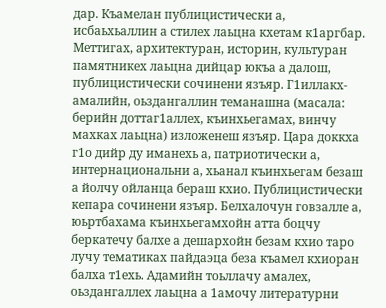дар. Къамелан публицистически а, исбаьхьаллин а стилех лаьцна кхетам к1аргбар. Меттигах, архитектуран, историн, культуран памятникех лаьцна дийцар юкъа а далош, публицистически сочинени язъяр. Г1иллакх- амалийн, оьздангаллин теманашна (масала: берийн доттаг1аллех, къинхьегамах, винчу махках лаьцна) изложенеш язъяр. Цара доккха г1о дийр ду иманехь а, патриотически а, интернациональни а, хьанал къинхьегам безаш а йолчу ойланца бераш кхио. Публицистически кепара сочинени язъяр. Белхалочун говзалле а, юьртбахама къинхьегамхойн атта боцчу беркатечу балхе а дешархойн безам кхио таро лучу тематиках пайдаэца беза къамел кхиоран балха т1ехь. Адамийн тоьллачу амалех, оьздангаллех лаьцна а 1амочу литературни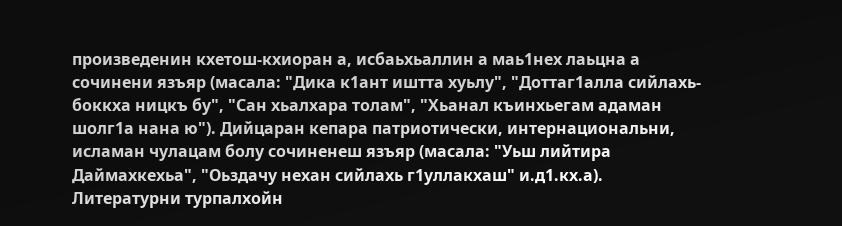произведенин кхетош-кхиоран а, исбаьхьаллин а маь1нех лаьцна а сочинени язъяр (масала: "Дика к1ант иштта хуьлу", "Доттаг1алла сийлахь-боккха ницкъ бу", "Сан хьалхара толам", "Хьанал къинхьегам адаман шолг1а нана ю"). Дийцаран кепара патриотически, интернациональни, исламан чулацам болу сочиненеш язъяр (масала: "Уьш лийтира Даймахкехьа", "Оьздачу нехан сийлахь г1уллакхаш" и.д1.кх.а). Литературни турпалхойн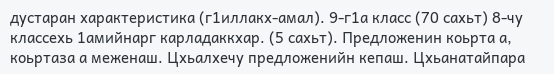дустаран характеристика (г1иллакх-амал). 9-г1а класс (70 сахьт) 8-чу классехь 1амийнарг карладаккхар. (5 сахьт). Предложенин коьрта а, коьртаза а меженаш. Цхьалхечу предложенийн кепаш. Цхьанатайпара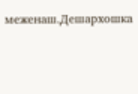меженаш.Дешархошка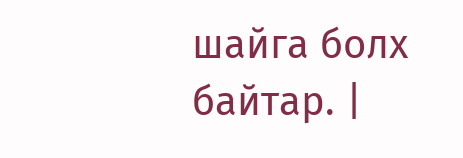шайга болх байтар. |